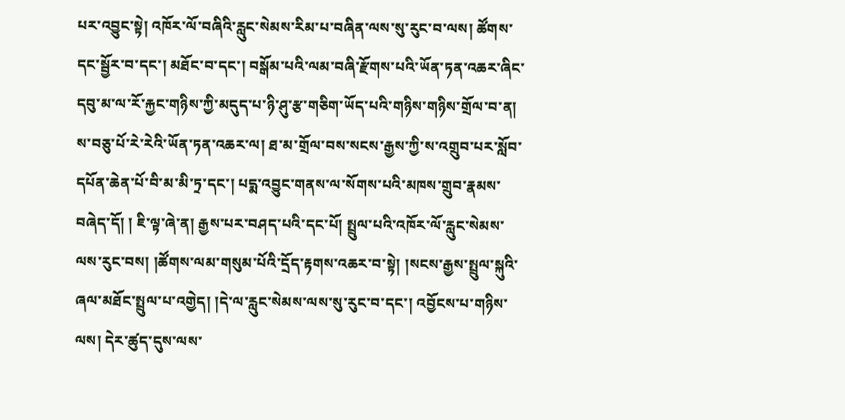པར་འབྱུང་སྟེ། འཁོར་ལོ་བཞིའི་རླུང་སེམས་རིམ་པ་བཞིན་ལས་སུ་རུང་བ་ལས། ཚོགས་དང་སྦྱོར་བ་དང་། མཐོང་བ་དང་། བསྒོམ་པའི་ལམ་བཞི་རྫོགས་པའི་ཡོན་ཏན་འཆར་ཞིང་དབུ་མ་ལ་རོ་རྐྱང་གཉིས་ཀྱི་མདུད་པ་ཉི་ཤུ་རྩ་གཅིག་ཡོད་པའི་གཉིས་གཉིས་གྲོལ་བ་ན། ས་བཅུ་པོ་རེ་རེའི་ཡོན་ཏན་འཆར་ལ། ཐ་མ་གྲོལ་བས་སངས་རྒྱས་ཀྱི་ས་འགྲུབ་པར་སློབ་དཔོན་ཆེན་པོ་བི་མ་མི་ཏྲ་དང་། པདྨ་འབྱུང་གནས་ལ་སོགས་པའི་མཁས་གྲུབ་རྣམས་བཞེད་དོ། ། ཇི་ལྟ་ཞེ་ན། རྒྱས་པར་བཤད་པའི་དང་པོ། སྤྲུལ་པའི་འཁོར་ལོ་རླུང་སེམས་ལས་རུང་བས། །ཚོགས་ལམ་གསུམ་པོའི་དྲོད་རྟགས་འཆར་བ་སྟེ། །སངས་རྒྱས་སྤྲུལ་སྐུའི་ཞལ་མཐོང་སྤྲུལ་པ་འགྱེད། །དེ་ལ་རླུང་སེམས་ལས་སུ་རུང་བ་དང་། འབྱོངས་པ་གཉིས་ལས། དེར་ཚུད་དུས་ལས་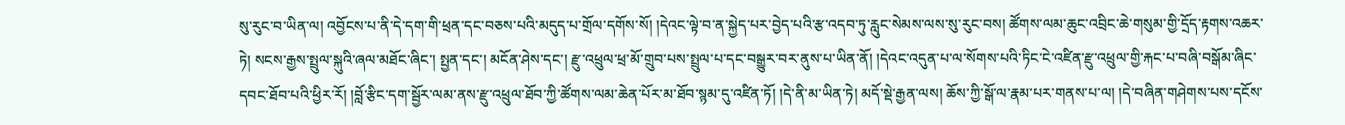སུ་རུང་བ་ཡིན་ལ། འབྱོངས་པ་ནི་དེ་དག་གི་ཕྲན་དང་བཅས་པའི་མདུད་པ་གྲོལ་དགོས་སོ། །དེའང་ལྟེ་བ་ན་སྐྱེད་པར་བྱེད་པའི་རྩ་འདབ་ཏུ་རླུང་སེམས་ལས་སུ་རུང་བས། ཚོགས་ལམ་ཆུང་འབྲིང་ཆེ་གསུམ་གྱི་དྲོད་རྟགས་འཆར་ཏེ། སངས་རྒྱས་སྤྲུལ་སྐུའི་ཞལ་མཐོང་ཞིང་། སྤྱན་དང་། མངོན་ཤེས་དང་། རྫུ་འཕྲུལ་ཕྲ་མོ་གྲུབ་པས་སྤྲུལ་པ་དང་བསྒྱུར་བར་ནུས་པ་ཡིན་ནོ། །དེའང་འདུན་པ་ལ་སོགས་པའི་ཏིང་ངེ་འཛིན་རྫུ་འཕྲུལ་གྱི་རྐང་པ་བཞི་བསྒོམ་ཞིང་དབང་ཐོབ་པའི་ཕྱིར་རོ། །བློ་རྩིང་དག་སྦྱོར་ལམ་ནས་རྫུ་འཕྲུལ་ཐོབ་ཀྱི་ཚོགས་ལམ་ཆེན་པོར་མ་ཐོབ་སྙམ་དུ་འཛིན་ཏོ། །དེ་ནི་མ་ཡིན་ཏེ། མདོ་སྡེ་རྒྱན་ལས། ཆོས་ཀྱི་སྒོ་ལ་རྣམ་པར་གནས་པ་ལ། །དེ་བཞིན་གཤེགས་པས་དངོས་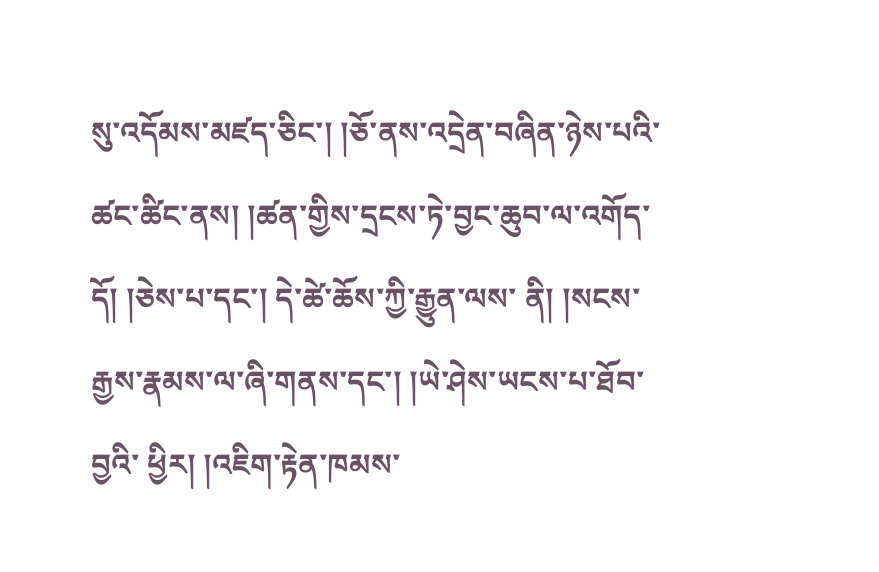སུ་འདོམས་མཛད་ཅིང་། །ཅོ་ནས་འདྲེན་བཞིན་ཉེས་པའི་ཚང་ཚིང་ནས། །ཚན་གྱིས་དྲངས་ཏེ་བྱང་ཆུབ་ལ་འགོད་དོ། །ཅེས་པ་དང་། དེ་ཚེ་ཆོས་ཀྱི་རྒྱུན་ལས་ ནི། །སངས་རྒྱས་རྣམས་ལ་ཞི་གནས་དང་། །ཡེ་ཤེས་ཡངས་པ་ཐོབ་བྱའི་ ཕྱིར། །འཇིག་རྟེན་ཁམས་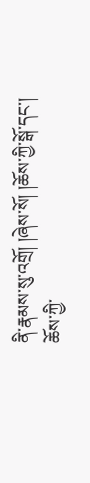ནི་རྣམས་སུ་འགྲོ། །ཞེས་སོ། །ཆོས་ཀྱི་སྒོ་དང་། ཆོས་ཀྱི་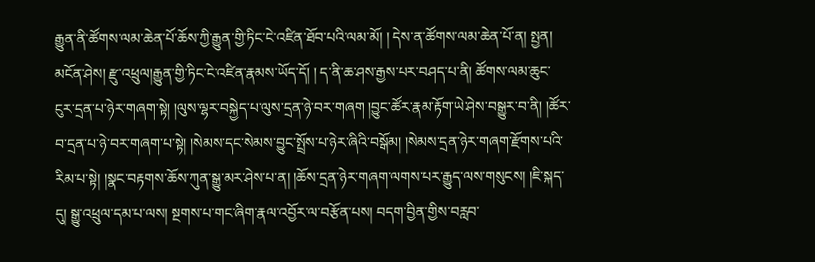རྒྱུན་ནི་ཚོགས་ལམ་ཆེན་པོ་ཆོས་ཀྱི་རྒྱུན་གྱི་ཏིང་ངེ་འཛིན་ཐོབ་པའི་ལམ་མོ། ། དེས་ན་ཚོགས་ལམ་ཆེན་པོ་ན། སྤྱན། མངོན་ཤེས། རྫུ་འཕྲུལ།རྒྱུན་གྱི་ཏིང་ངེ་འཛིན་རྣམས་ཡོད་དོ། ། ད་ནི་ཆ་ཤས་རྒྱས་པར་བཤད་པ་ནི། ཚོགས་ལམ་ཆུང་ངུར་དྲན་པ་ཉེར་གཞག་སྟེ། །ལུས་ལྷར་བསྐྱེད་པ་ལུས་དྲན་ཉེ་བར་གཞག །བྱུང་ཚོར་རྣམ་རྟོག་ཡེ་ཤེས་བསྒྱུར་བ་ནི། །ཚོར་བ་དྲན་པ་ཉེ་བར་གཞག་པ་སྟེ། །སེམས་དང་སེམས་བྱུང་སྤྲོས་པ་ཉེར་ཞིའི་བསྒོམ། །སེམས་དྲན་ཉེར་གཞག་རྫོགས་པའི་རིམ་པ་སྟེ། །སྣང་བརྟགས་ཆོས་ཀུན་སྒྱུ་མར་ཤེས་པ་ན། །ཆོས་དྲན་ཉེར་གཞག་ལགས་པར་རྒྱུད་ལས་གསུངས། །ཇི་སྐད་དུ། སྒྱུ་འཕྲུལ་དམ་པ་ལས། སྔགས་པ་གང་ཞིག་རྣལ་འབྱོར་ལ་བརྩོན་པས། བདག་བྱིན་གྱིས་བརླབ་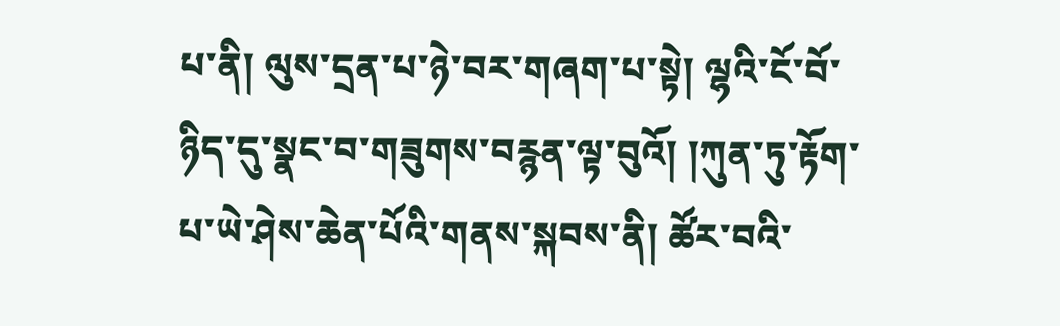པ་ནི། ལུས་དྲན་པ་ཉེ་བར་གཞག་པ་སྟེ། ལྷའི་ངོ་བོ་ཉིད་དུ་སྣང་བ་གཟུགས་བརྙན་ལྟ་བུའོ། །ཀུན་ཏུ་རྟོག་པ་ཡེ་ཤེས་ཆེན་པོའི་གནས་སྐབས་ནི། ཚོར་བའི་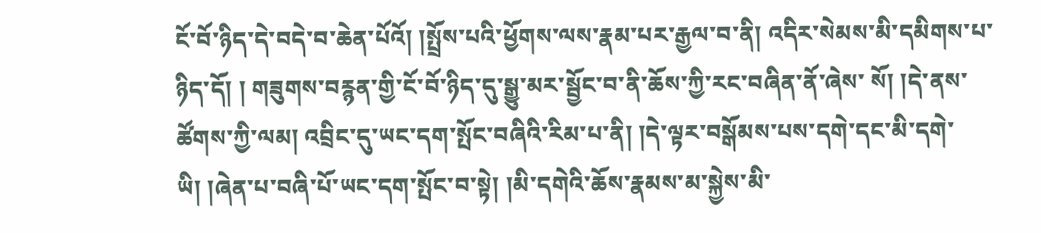ངོ་བོ་ཉིད་དེ་བདེ་བ་ཆེན་པོའོ། །སྤྲོས་པའི་ཕྱོགས་ལས་རྣམ་པར་རྒྱལ་བ་ནི། འདིར་སེམས་མི་དམིགས་པ་ཉིད་དོ། ། གཟུགས་བརྙན་གྱི་ངོ་བོ་ཉིད་དུ་སྒྱུ་མར་སྦྱོང་བ་ནི་ཆོས་ཀྱི་རང་བཞིན་ནོ་ཞེས་ སོ། །དེ་ནས་ཚོགས་ཀྱི་ལམ། འབྲིང་དུ་ཡང་དག་སྤོང་བཞིའི་རིམ་པ་ནི། །དེ་ལྟར་བསྒོམས་པས་དགེ་དང་མི་དགེ་ཡི། །ཞེན་པ་བཞི་པོ་ཡང་དག་སྤོང་བ་སྟེ། །མི་དགེའི་ཆོས་རྣམས་མ་སྐྱེས་མི་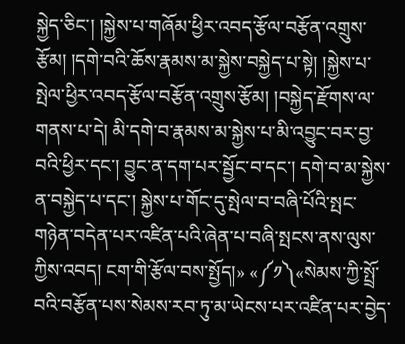སྐྱེད་ཅིང་། །སྐྱེས་པ་གཞོམ་ཕྱིར་འབད་རྩོལ་བརྩོན་འགྲུས་རྩོམ། །དགེ་བའི་ཆོས་རྣམས་མ་སྐྱེས་བསྐྱེད་པ་སྟེ། །སྐྱེས་པ་སྤེལ་ཕྱིར་འབད་རྩོལ་བརྩོན་འགྲུས་རྩོམ། །བསྐྱེད་རྫོགས་ལ་གནས་པ་དེ། མི་དགེ་བ་རྣམས་མ་སྐྱེས་པ་མི་འབྱུང་བར་བྱ་བའི་ཕྱིར་དང་། བྱུང་ན་དག་པར་སྦྱོང་བ་དང་། དགེ་བ་མ་སྐྱེས་ན་བསྐྱེད་པ་དང་། སྐྱེས་པ་གོང་དུ་སྤེལ་བ་བཞི་པོའི་སྤང་གཉེན་བདེན་པར་འཛིན་པའི་ཞེན་པ་བཞི་སྤངས་ནས་ལུས་ཀྱིས་འབད། ངག་གི་རྩོལ་བས་སྤྱོད།» «༼༡༽«སེམས་ཀྱི་སྤྲོ་བའི་བརྩོན་པས་སེམས་རབ་ཏུ་མ་ཡེངས་པར་འཛིན་པར་བྱེད་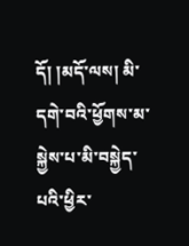དོ། །མདོ་ལས། མི་དགེ་བའི་ཕྱོགས་མ་སྐྱེས་པ་མི་བསྐྱེད་པའི་ཕྱིར་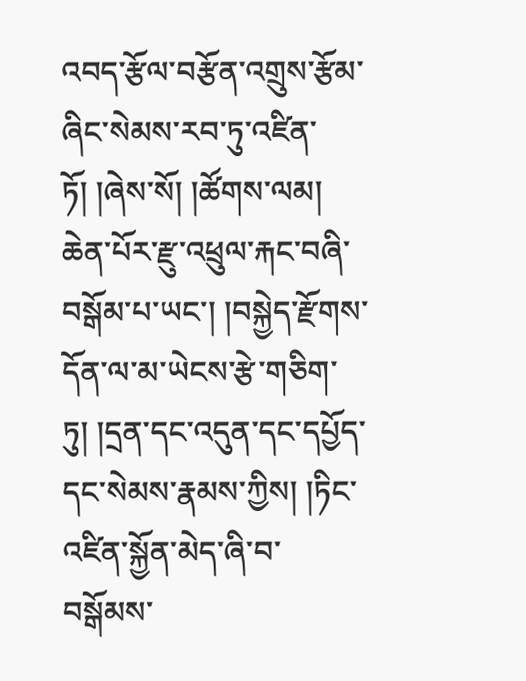འབད་རྩོལ་བརྩོན་འགྲུས་རྩོམ་ཞིང་སེམས་རབ་ཏུ་འཛིན་ཏོ། །ཞེས་སོ། །ཚོགས་ལམ། ཆེན་པོར་རྫུ་འཕྲུལ་རྐང་བཞི་བསྒོམ་པ་ཡང་། །བསྐྱེད་རྫོགས་དོན་ལ་མ་ཡེངས་རྩེ་གཅིག་ཏུ། །དྲན་དང་འདུན་དང་དཔྱོད་དང་སེམས་རྣམས་ཀྱིས། །ཏིང་འཛིན་སྐྱོན་མེད་ཞི་བ་བསྒོམས་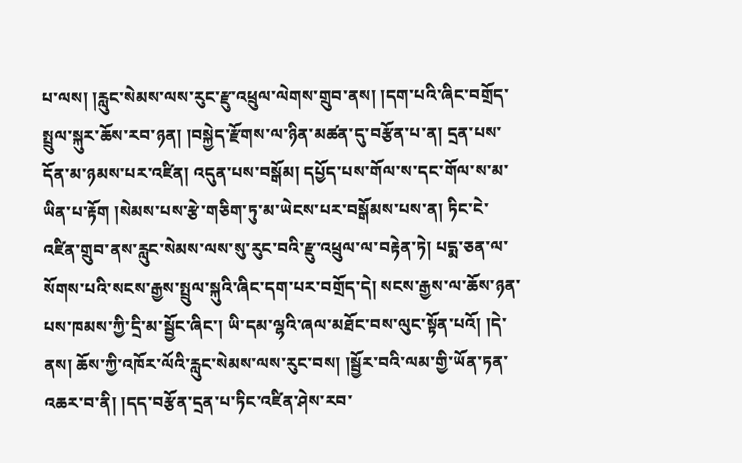པ་ལས། །རླུང་སེམས་ལས་རུང་རྫུ་འཕྲུལ་ལེགས་གྲུབ་ནས། །དག་པའི་ཞིང་བགྲོད་སྤྲུལ་སྐུར་ཆོས་རབ་ཉན། །བསྐྱེད་རྫོགས་ལ་ཉིན་མཚན་དུ་བརྩོན་པ་ན། དྲན་པས་དོན་མ་ཉམས་པར་འཛིན། འདུན་པས་བསྒོམ། དཔྱོད་པས་གོལ་ས་དང་གོལ་ས་མ་ཡིན་པ་རྟོག །སེམས་པས་རྩེ་གཅིག་ཏུ་མ་ཡེངས་པར་བསྒོམས་པས་ན། ཏིང་ངེ་འཛིན་གྲུབ་ནས་རླུང་སེམས་ལས་སུ་རུང་བའི་རྫུ་འཕྲུལ་ལ་བརྟེན་ཏེ། པདྨ་ཅན་ལ་སོགས་པའི་སངས་རྒྱས་སྤྲུལ་སྐུའི་ཞིང་དག་པར་བགྲོད་དེ། སངས་རྒྱས་ལ་ཆོས་ཉན་པས་ཁམས་ཀྱི་དྲི་མ་སྦྱོང་ཞིང་། ཡི་དམ་ལྷའི་ཞལ་མཐོང་བས་ལུང་སྟོན་པའོ། །དེ་ནས། ཆོས་ཀྱི་འཁོར་ལོའི་རླུང་སེམས་ལས་རུང་བས། །སྦྱོར་བའི་ལམ་གྱི་ཡོན་ཏན་འཆར་བ་ནི། །དད་བརྩོན་དྲན་པ་ཏིང་འཛིན་ཤེས་རབ་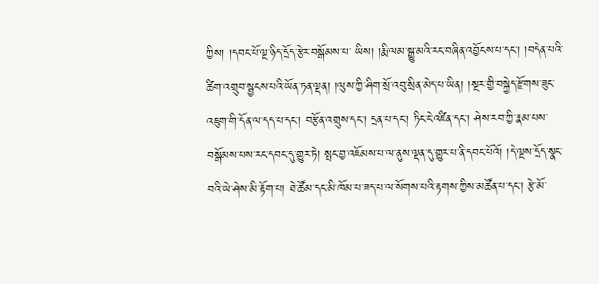ཀྱིས། །དབང་པོ་ལྔ་ཉིད་དྲོད་རྩེར་བསྒོམས་པ་ ཡིས། །རྨི་ལམ་སྒྱུ་མའི་རང་བཞིན་འབྱོངས་པ་དང་། །བདེན་པའི་ཚིག་འགྲུབ་སྦྱངས་པའི་ཡོན་ཏན་ལྡན། །ལུས་ཀྱི་ཤིག་སྲོ་འབུ་སྲིན་མེད་པ་ཡིན། །སྔར་གྱི་བསྐྱེད་རྫོགས་ཟུང་འཇུག་གི་དོན་ལ་དད་པ་དང་། བརྩོན་འགྲུས་དང་། དྲན་པ་དང་། ཏིང་ངེ་འཛིན་དང་། ཤེས་རབ་ཀྱི་རྣམ་པས་བསྒོམས་པས་རང་དབང་དུ་གྱུར་ཏེ། སྤང་བྱ་འཇོམས་པ་ལ་ནུས་ལྡན་དུ་གྱུར་པ་ནི་དབང་པོའོ། །དེ་ལྔས་དྲོད་སྣང་བའི་ཡེ་ཤེས་མི་རྟོག་པ། ཐེ་ཚོམ་དང་མི་ཁོམ་པ་ཟད་པ་ལ་སོགས་པའི་རྟགས་ཀྱིས་མཚོན་པ་དང་། རྩེ་མོ་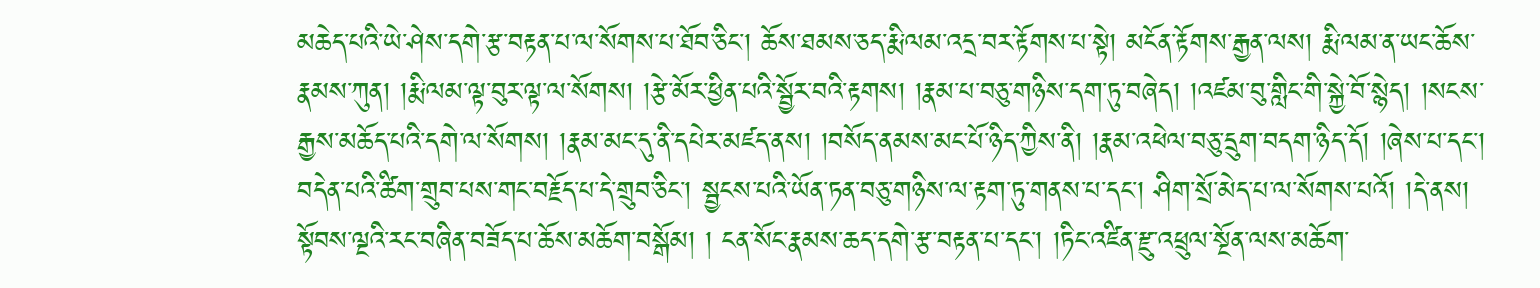མཆེད་པའི་ཡེ་ཤེས་དགེ་རྩ་བརྟན་པ་ལ་སོགས་པ་ཐོབ་ཅིང་། ཆོས་ཐམས་ཅད་རྨི་ལམ་འདྲ་བར་རྟོགས་པ་སྟེ། མངོན་རྟོགས་རྒྱན་ལས། རྨི་ལམ་ན་ཡང་ཆོས་རྣམས་ཀུན། །རྨི་ལམ་ལྟ་བུར་ལྟ་ལ་སོགས། །རྩེ་མོར་ཕྱིན་པའི་སྦྱོར་བའི་རྟགས། །རྣམ་པ་བཅུ་གཉིས་དག་ཏུ་བཞེད། །འཛམ་བུ་གླིང་གི་སྐྱེ་བོ་སྙེད། །སངས་རྒྱས་མཆོད་པའི་དགེ་ལ་སོགས། །རྣམ་མང་དུ་ནི་དཔེར་མཛད་ནས། །བསོད་ནམས་མང་པོ་ཉིད་ཀྱིས་ནི། །རྣམ་འཕེལ་བཅུ་དྲུག་བདག་ཉིད་དོ། །ཞེས་པ་དང་། བདེན་པའི་ཚིག་གྲུབ་པས་གང་བརྗོད་པ་དེ་གྲུབ་ཅིང་། སྦྱངས་པའི་ཡོན་ཏན་བཅུ་གཉིས་ལ་རྟག་ཏུ་གནས་པ་དང་། ཤིག་སྲོ་མེད་པ་ལ་སོགས་པའོ། །དེ་ནས། སྟོབས་ལྔའི་རང་བཞིན་བཟོད་པ་ཆོས་མཆོག་བསྒོམ། ། ངན་སོང་རྣམས་ཆད་དགེ་རྩ་བརྟན་པ་དང་། །ཏིང་འཛིན་རྫུ་འཕྲུལ་སྔོན་ལས་མཆོག་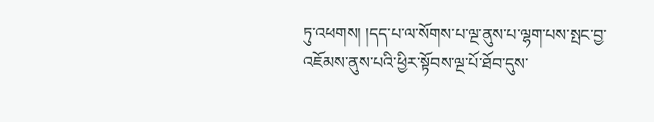ཏུ་འཕགས། །དད་པ་ལ་སོགས་པ་ལྔ་ནུས་པ་ལྷག་པས་སྤང་བྱ་འཇོམས་ནུས་པའི་ཕྱིར་སྟོབས་ལྔ་པོ་ཐོབ་དུས་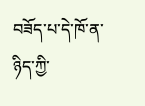བཟོད་པ་དེ་ཁོ་ན་ཉིད་ཀྱི་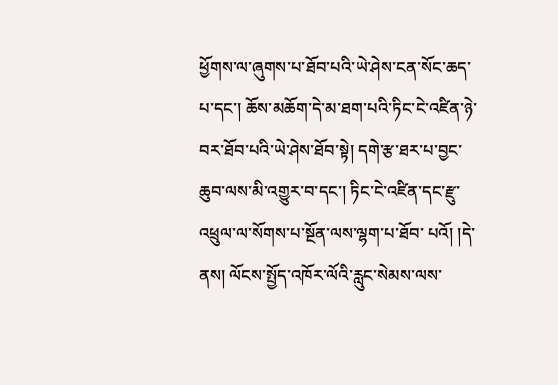ཕྱོགས་ལ་ཞུགས་པ་ཐོབ་པའི་ཡེ་ཤེས་ངན་སོང་ཆད་པ་དང་། ཆོས་མཆོག་དེ་མ་ཐག་པའི་ཏིང་ངེ་འཛིན་ཉེ་བར་ཐོབ་པའི་ཡེ་ཤེས་ཐོབ་སྟེ། དགེ་རྩ་ཐར་པ་བྱང་ཆུབ་ལས་མི་འགྱུར་བ་དང་། ཏིང་ངེ་འཛིན་དང་རྫུ་འཕྲུལ་ལ་སོགས་པ་སྔོན་ལས་ལྷག་པ་ཐོབ་ པའོ། །དེ་ནས། ལོངས་སྤྱོད་འཁོར་ལོའི་རླུང་སེམས་ལས་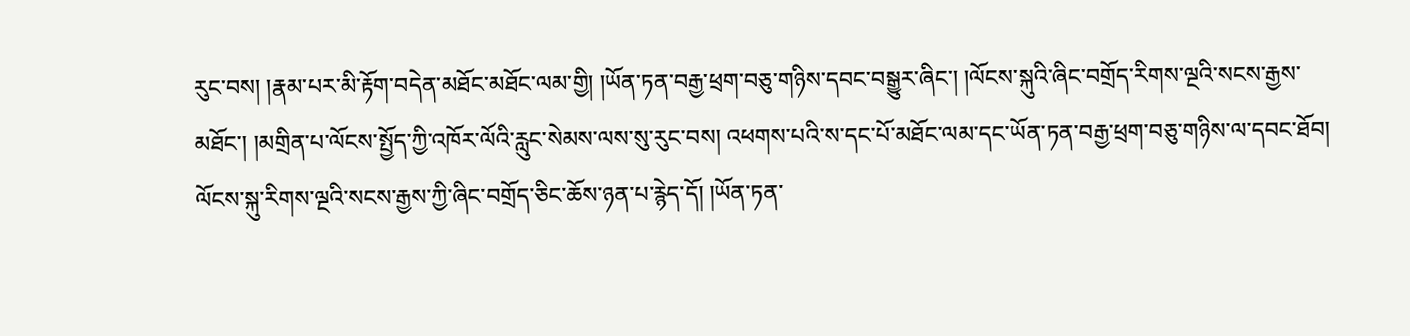རུང་བས། །རྣམ་པར་མི་རྟོག་བདེན་མཐོང་མཐོང་ལམ་གྱི། །ཡོན་ཏན་བརྒྱ་ཕྲག་བཅུ་གཉིས་དབང་བསྒྱུར་ཞིང་། །ལོངས་སྐུའི་ཞིང་བགྲོད་རིགས་ལྔའི་སངས་རྒྱས་མཐོང་། །མགྲིན་པ་ལོངས་སྤྱོད་ཀྱི་འཁོར་ལོའི་རླུང་སེམས་ལས་སུ་རུང་བས། འཕགས་པའི་ས་དང་པོ་མཐོང་ལམ་དང་ཡོན་ཏན་བརྒྱ་ཕྲག་བཅུ་གཉིས་ལ་དབང་ཐོབ། ལོངས་སྐུ་རིགས་ལྔའི་སངས་རྒྱས་ཀྱི་ཞིང་བགྲོད་ཅིང་ཆོས་ཉན་པ་རྙེད་དོ། །ཡོན་ཏན་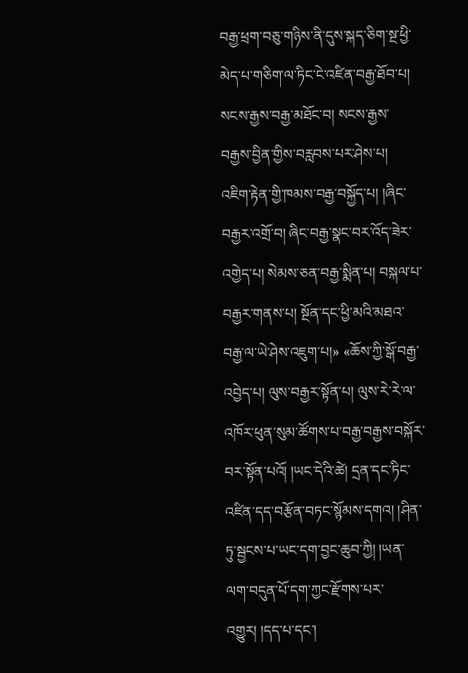བརྒྱ་ཕྲག་བཅུ་གཉིས་ནི་དུས་སྐད་ཅིག་སྔ་ཕྱི་མེད་པ་གཅིག་ལ་ཏིང་ངེ་འཛིན་བརྒྱ་ཐོབ་པ། སངས་རྒྱས་བརྒྱ་མཐོང་བ། སངས་རྒྱས་བརྒྱས་བྱིན་གྱིས་བརླབས་པར་ཤེས་པ། འཇིག་རྟེན་གྱི་ཁམས་བརྒྱ་བསྐྱོད་པ། །ཞིང་བརྒྱར་འགྲོ་བ། ཞིང་བརྒྱ་སྣང་བར་འོད་ཟེར་འགྱེད་པ། སེམས་ཅན་བརྒྱ་སྨིན་པ། བསྐལ་པ་བརྒྱར་གནས་པ། སྔོན་དང་ཕྱི་མའི་མཐའ་བརྒྱ་ལ་ཡེ་ཤེས་འཇུག་པ།» «ཆོས་ཀྱི་སྒོ་བརྒྱ་འབྱེད་པ། ལུས་བརྒྱར་སྟོན་པ། ལུས་རེ་རེ་ལ་འཁོར་ཕུན་སུམ་ཚོགས་པ་བརྒྱ་བརྒྱས་བསྐོར་བར་སྟོན་པའོ། །ཡང་དེའི་ཚེ། དྲན་དང་ཏིང་འཛིན་དད་བརྩོན་བཏང་སྙོམས་དགའ། །ཤིན་ཏུ་སྦྱངས་པ་ཡང་དག་བྱང་ཆུབ་ཀྱི། །ཡན་ལག་བདུན་པོ་དག་ཀྱང་རྫོགས་པར་འགྱུར། །དད་པ་དང་།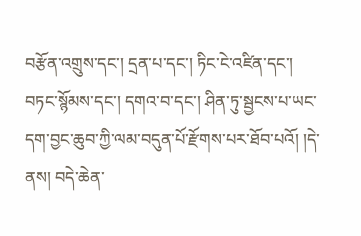བརྩོན་འགྲུས་དང་། དྲན་པ་དང་། ཏིང་ངེ་འཛིན་དང་། བཏང་སྙོམས་དང་། དགའ་བ་དང་། ཤིན་ཏུ་སྦྱངས་པ་ཡང་དག་བྱང་ཆུབ་ཀྱི་ལམ་བདུན་པོ་རྫོགས་པར་ཐོབ་པའོ། །དེ་ནས། བདེ་ཆེན་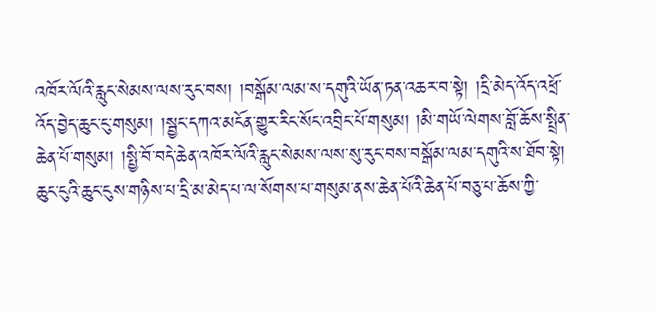འཁོར་ལོའི་རླུང་སེམས་ལས་རུང་བས། །བསྒོམ་ལམ་ས་དགུའི་ཡོན་ཏན་འཆར་བ་སྟེ། །དྲི་མེད་འོད་འཕྲོ་འོད་བྱེད་ཆུང་ངུ་གསུམ། །སྦྱང་དཀའ་མངོན་གྱུར་རིང་སོང་འབྲིང་པོ་གསུམ། །མི་གཡོ་ལེགས་བློ་ཆོས་སྤྲིན་ཆེན་པོ་གསུམ། །སྤྱི་བོ་བདེ་ཆེན་འཁོར་ལོའི་རླུང་སེམས་ལས་སུ་རུང་བས་བསྒོམ་ལམ་དགུའི་ས་ཐོབ་སྟེ། ཆུང་ངུའི་ཆུང་ངུས་གཉིས་པ་དྲི་མ་མེད་པ་ལ་སོགས་པ་གསུམ་ནས་ཆེན་པོའི་ཆེན་པོ་བཅུ་པ་ཆོས་ཀྱི་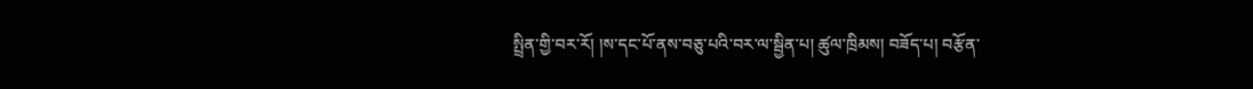སྤྲིན་གྱི་བར་རོ། །ས་དང་པོ་ནས་བཅུ་པའི་བར་ལ་སྦྱིན་པ། ཚུལ་ཁྲིམས། བཟོད་པ། བརྩོན་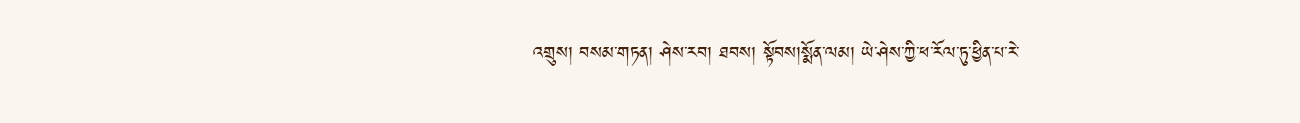འགྲུས། བསམ་གཏན། ཤེས་རབ། ཐབས། སྟོབས།སྨོན་ལམ། ཡེ་ཤེས་ཀྱི་ཕ་རོལ་ཏུ་ཕྱིན་པ་རེ་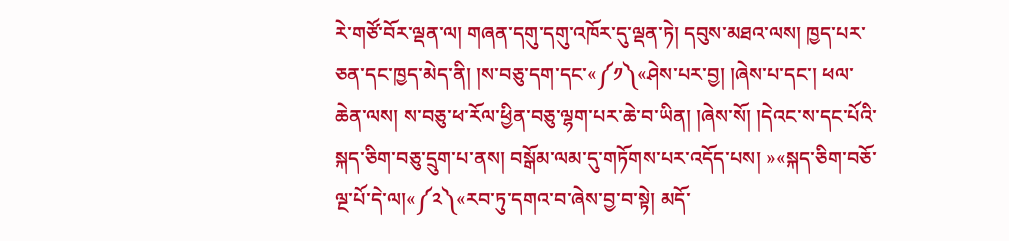རེ་གཙོ་བོར་ལྡན་ལ། གཞན་དགུ་དགུ་འཁོར་དུ་ལྡན་ཏེ། དབུས་མཐའ་ལས། ཁྱད་པར་ཅན་དང་ཁྱད་མེད་ནི། །ས་བཅུ་དག་དང་«༼༡༽«ཤེས་པར་བྱ། །ཞེས་པ་དང་། ཕལ་ཆེན་ལས། ས་བཅུ་ཕ་རོལ་ཕྱིན་བཅུ་ལྷག་པར་ཆེ་བ་ཡིན། །ཞེས་སོ། །དེའང་ས་དང་པོའི་སྐད་ཅིག་བཅུ་དྲུག་པ་ནས། བསྒོམ་ལམ་དུ་གཏོགས་པར་འདོད་པས། »«སྐད་ཅིག་བཅོ་ལྔ་པོ་དེ་ལ།«༼༢༽«རབ་ཏུ་དགའ་བ་ཞེས་བྱ་བ་སྟེ། མདོ་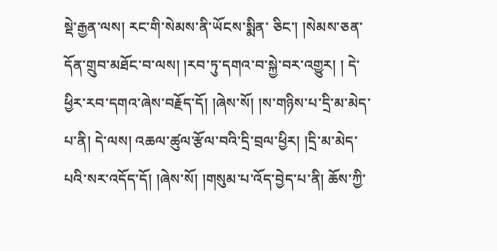སྡེ་རྒྱན་ལས། རང་གི་སེམས་ནི་ཡོངས་སྨིན་ ཅིང་། །སེམས་ཅན་དོན་གྲུབ་མཐོང་བ་ལས། །རབ་ཏུ་དགའ་བ་སྐྱེ་བར་འགྱུར། ། དེ་ཕྱིར་རབ་དགའ་ཞེས་བརྗོད་དོ། །ཞེས་སོ། །ས་གཉིས་པ་དྲི་མ་མེད་པ་ནི། དེ་ལས། འཆལ་ཚུལ་རྩོལ་བའི་དྲི་བྲལ་ཕྱིར། །དྲི་མ་མེད་པའི་སར་འདོད་དོ། །ཞེས་སོ། །གསུམ་པ་འོད་བྱེད་པ་ནི། ཆོས་ཀྱི་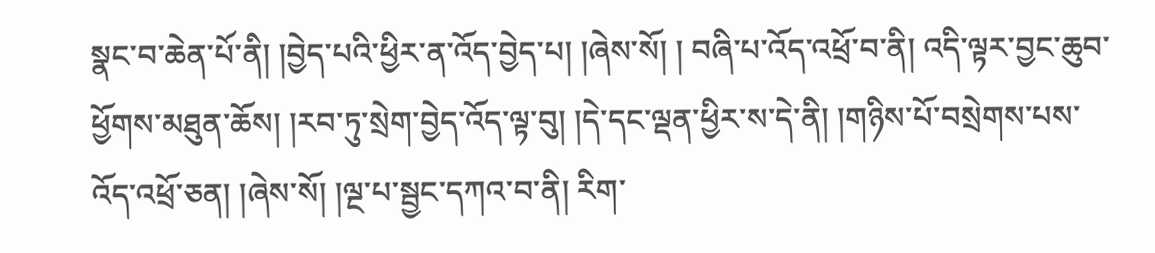སྣང་བ་ཆེན་པོ་ནི། །བྱེད་པའི་ཕྱིར་ན་འོད་བྱེད་པ། །ཞེས་སོ། ། བཞི་པ་འོད་འཕྲོ་བ་ནི། འདི་ལྟར་བྱང་ཆུབ་ཕྱོགས་མཐུན་ཆོས། །རབ་ཏུ་སྲེག་བྱེད་འོད་ལྟ་བུ། །དེ་དང་ལྡན་ཕྱིར་ས་དེ་ནི། །གཉིས་པོ་བསྲེགས་པས་འོད་འཕྲོ་ཅན། །ཞེས་སོ། །ལྔ་པ་སྦྱང་དཀའ་བ་ནི། རིག་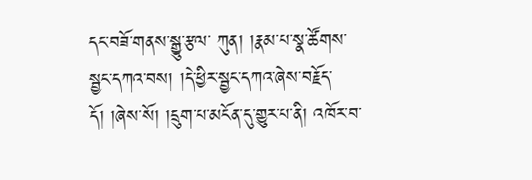དང་བཟོ་གནས་སྒྱུ་རྩལ་ ཀུན། །རྣམ་པ་སྣ་ཚོགས་སྦྱང་དཀའ་བས། །དེ་ཕྱིར་སྦྱང་དཀའ་ཞེས་བརྗོད་ དོ། །ཞེས་སོ། །དྲུག་པ་མངོན་དུ་གྱུར་པ་ནི། འཁོར་བ་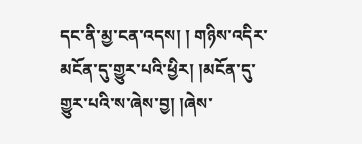དང་ནི་མྱ་ངན་འདས། ། གཉིས་འདིར་མངོན་དུ་གྱུར་པའི་ཕྱིར། །མངོན་དུ་གྱུར་པའི་ས་ཞེས་བྱ། །ཞེས་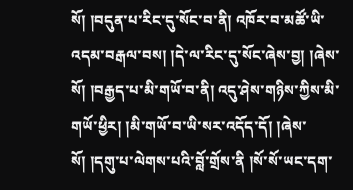སོ། །བདུན་པ་རིང་དུ་སོང་བ་ནི། འཁོར་བ་མཚོ་ཡི་འདམ་བརྒལ་བས། །དེ་ལ་རིང་དུ་སོང་ཞེས་བྱ། །ཞེས་སོ། །བརྒྱད་པ་མི་གཡོ་བ་ནི། འདུ་ཤེས་གཉིས་ཀྱིས་མི་གཡོ་ཕྱིར། །མི་གཡོ་བ་ཡི་སར་འདོད་དོ། །ཞེས་སོ། །དགུ་པ་ལེགས་པའི་བློ་གྲོས་ནི །སོ་སོ་ཡང་དག་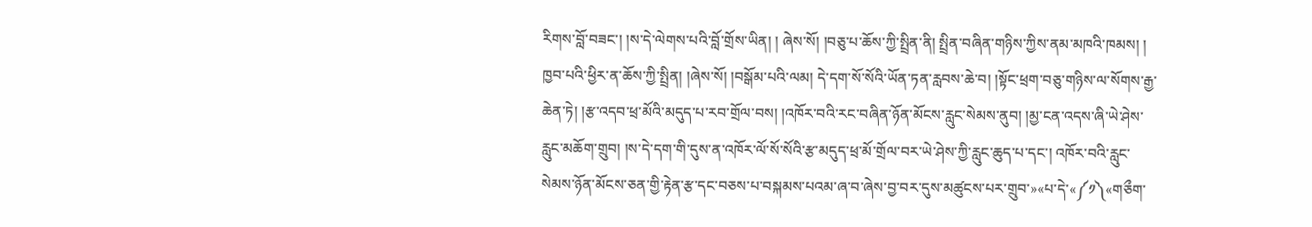རིགས་བློ་བཟང་། །ས་དེ་ལེགས་པའི་བློ་གྲོས་ཡིན། ། ཞེས་སོ། །བཅུ་པ་ཆོས་ཀྱི་སྤྲིན་ནི། སྤྲིན་བཞིན་གཉིས་ཀྱིས་ནམ་མཁའི་ཁམས། ། ཁྱབ་པའི་ཕྱིར་ན་ཆོས་ཀྱི་སྤྲིན། །ཞེས་སོ། །བསྒོམ་པའི་ལམ། དེ་དག་སོ་སོའི་ཡོན་ཏན་རླབས་ཆེ་བ། །སྟོང་ཕྲག་བཅུ་གཉིས་ལ་སོགས་རྒྱ་ཆེན་ཏེ། །རྩ་འདབ་ཕྲ་མོའི་མདུད་པ་རབ་གྲོལ་བས། །འཁོར་བའི་རང་བཞིན་ཉོན་མོངས་རླུང་སེམས་ནུབ། །མྱ་ངན་འདས་ཞི་ཡེ་ཤེས་རླུང་མཆོག་གྲུབ། །ས་དེ་དག་གི་དུས་ན་འཁོར་ལོ་སོ་སོའི་རྩ་མདུད་ཕྲ་མོ་གྲོལ་བར་ཡེ་ཤེས་ཀྱི་རླུང་ཆུད་པ་དང་། འཁོར་བའི་རླུང་སེམས་ཉོན་མོངས་ཅན་གྱི་རྟེན་རྩ་དང་བཅས་པ་བསྐམས་པའམ་ཞ་བ་ཞེས་བྱ་བར་དུས་མཚུངས་པར་གྲུབ་»«པ་དེ་«༼༡༽«གཅྀག་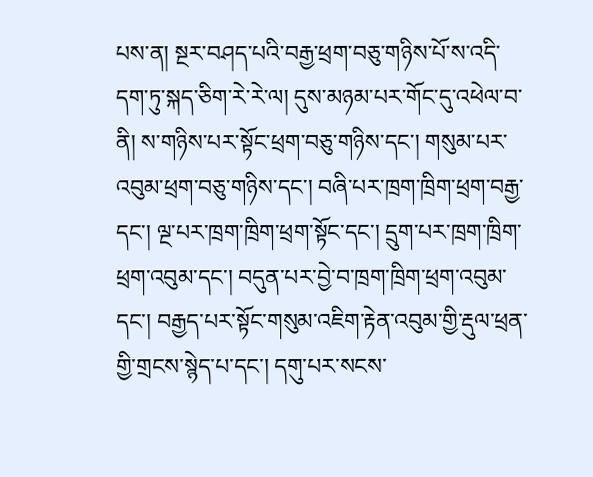པས་ན། སྔར་བཤད་པའི་བརྒྱ་ཕྲག་བཅུ་གཉིས་པོ་ས་འདི་དག་ཏུ་སྐད་ཅིག་རེ་རེ་ལ། དུས་མཉམ་པར་གོང་དུ་འཕེལ་བ་ནི། ས་གཉིས་པར་སྟོང་ཕྲག་བཅུ་གཉིས་དང་། གསུམ་པར་འབུམ་ཕྲག་བཅུ་གཉིས་དང་། བཞི་པར་ཁྲག་ཁྲིག་ཕྲག་བརྒྱ་དང་། ལྔ་པར་ཁྲག་ཁྲིག་ཕྲག་སྟོང་དང་། དྲུག་པར་ཁྲག་ཁྲིག་ཕྲག་འབུམ་དང་། བདུན་པར་བྱེ་བ་ཁྲག་ཁྲིག་ཕྲག་འབུམ་དང་། བརྒྱད་པར་སྟོང་གསུམ་འཇིག་རྟེན་འབུམ་གྱི་རྡུལ་ཕྲན་གྱི་གྲངས་སྙེད་པ་དང་། དགུ་པར་སངས་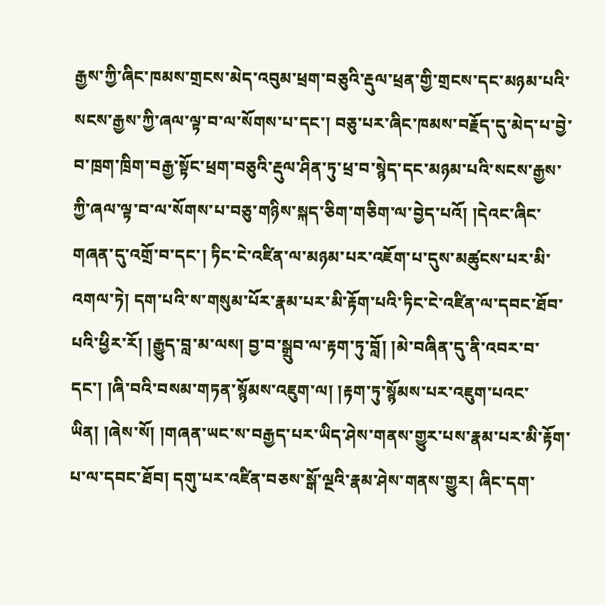རྒྱས་ཀྱི་ཞིང་ཁམས་གྲངས་མེད་འབུམ་ཕྲག་བཅུའི་རྡུལ་ཕྲན་གྱི་གྲངས་དང་མཉམ་པའི་སངས་རྒྱས་ཀྱི་ཞལ་ལྟ་བ་ལ་སོགས་པ་དང་། བཅུ་པར་ཞིང་ཁམས་བརྗོད་དུ་མེད་པ་བྱེ་བ་ཁྲག་ཁྲིག་བརྒྱ་སྟོང་ཕྲག་བཅུའི་རྡུལ་ཤིན་ཏུ་ཕྲ་བ་སྙེད་དང་མཉམ་པའི་སངས་རྒྱས་ཀྱི་ཞལ་ལྟ་བ་ལ་སོགས་པ་བཅུ་གཉིས་སྐད་ཅིག་གཅིག་ལ་བྱེད་པའོ། །དེའང་ཞིང་གཞན་དུ་འགྲོ་བ་དང་། ཏིང་ངེ་འཛིན་ལ་མཉམ་པར་འཇོག་པ་དུས་མཚུངས་པར་མི་འགལ་ཏེ། དག་པའི་ས་གསུམ་པོར་རྣམ་པར་མི་རྟོག་པའི་ཏིང་ངེ་འཛིན་ལ་དབང་ཐོབ་པའི་ཕྱིར་རོ། །རྒྱུད་བླ་མ་ལས། བྱ་བ་སྒྲུབ་ལ་རྟག་ཏུ་བློ། །མེ་བཞིན་དུ་ནི་འབར་བ་དང་། །ཞི་བའི་བསམ་གཏན་སྙོམས་འཇུག་ལ། །རྟག་ཏུ་སྙོམས་པར་འཇུག་པའང་ཡིན། །ཞེས་སོ། །གཞན་ཡང་ས་བརྒྱད་པར་ཡིད་ཤེས་གནས་གྱུར་པས་རྣམ་པར་མི་རྟོག་པ་ལ་དབང་ཐོབ། དགུ་པར་འཛིན་བཅས་སྒོ་ལྔའི་རྣམ་ཤེས་གནས་གྱུར། ཞིང་དག་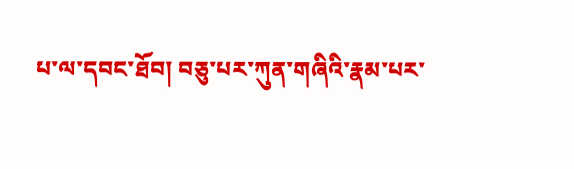པ་ལ་དབང་ཐོབ། བཅུ་པར་ཀུན་གཞིའི་རྣམ་པར་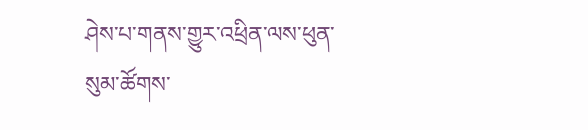ཤེས་པ་གནས་གྱུར་འཕྲིན་ལས་ཕུན་སུམ་ཚོགས་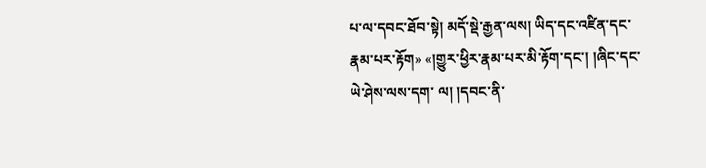པ་ལ་དབང་ཐོབ་སྟེ། མདོ་སྡེ་རྒྱན་ལས། ཡིད་དང་འཛིན་དང་རྣམ་པར་རྟོག» «།གྱུར་ཕྱིར་རྣམ་པར་མི་རྟོག་དང་། །ཞིང་དང་ཡེ་ཤེས་ལས་དག་ ལ། །དབང་ནི་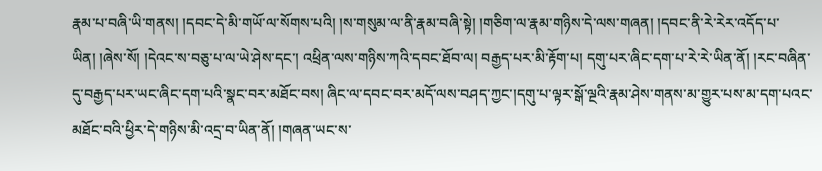རྣམ་པ་བཞི་ཡི་གནས། །དབང་དེ་མི་གཡོ་ལ་སོགས་པའི། །ས་གསུམ་ལ་ནི་རྣམ་བཞི་སྟེ། །གཅིག་ལ་རྣམ་གཉིས་དེ་ལས་གཞན། །དབང་ནི་རེ་རེར་འདོད་པ་ཡིན། །ཞེས་སོ། །དེའང་ས་བཅུ་པ་ལ་ཡེ་ཤེས་དང་། འཕྲིན་ལས་གཉིས་ཀའི་དབང་ཐོབ་ལ། བརྒྱད་པར་མི་རྟོག་པ། དགུ་པར་ཞིང་དག་པ་རེ་རེ་ཡིན་ནོ། །རང་བཞིན་དུ་བརྒྱད་པར་ཡང་ཞིང་དག་པའི་སྣང་བར་མཐོང་བས། ཞིང་ལ་དབང་བར་མདོ་ལས་བཤད་ཀྱང་།དགུ་པ་ལྟར་སྒོ་ལྔའི་རྣམ་ཤེས་གནས་མ་གྱུར་པས་མ་དག་པའང་མཐོང་བའི་ཕྱིར་དེ་གཉིས་མི་འདྲ་བ་ཡིན་ནོ། །གཞན་ཡང་ས་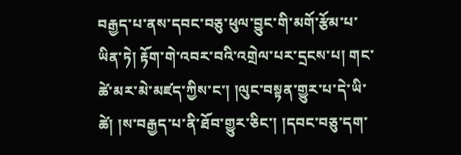བརྒྱད་པ་ནས་དབང་བཅུ་ཕུལ་བྱུང་གི་མགོ་རྩོམ་པ་ཡིན་ཏེ། རྟོག་གེ་འབར་བའི་འགྲེལ་པར་དྲངས་པ། གང་ཚེ་མར་མེ་མཛད་ཀྱིས་ང་། །ལུང་བསྟན་གྱུར་པ་དེ་ཡི་ཚེ། །ས་བརྒྱད་པ་ནི་ཐོབ་གྱུར་ཅིང་། །དབང་བཅུ་དག་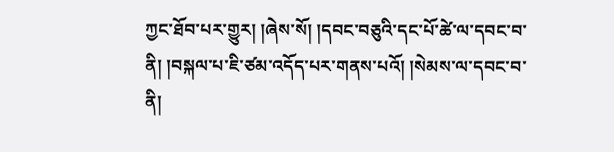ཀྱང་ཐོབ་པར་གྱུར། །ཞེས་སོ། །དབང་བཅུའི་དང་པོ་ཚེ་ལ་དབང་བ་ནི། །བསྐལ་པ་ཇི་ཙམ་འདོད་པར་གནས་པའོ། །སེམས་ལ་དབང་བ་ནི།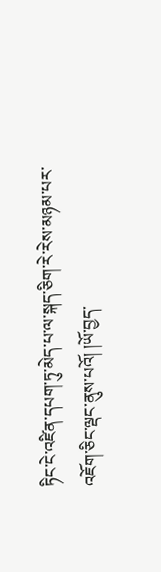ཏིང་ངེ་འཛིན་དཔག་ཏུ་མེད་པ་ལ་སྐད་ཅིག་རེ་རེས་མཉམ་པར་འཇོག་ཅིང་ལྡང་ནུས་པའོ། །ཡོ་བྱད་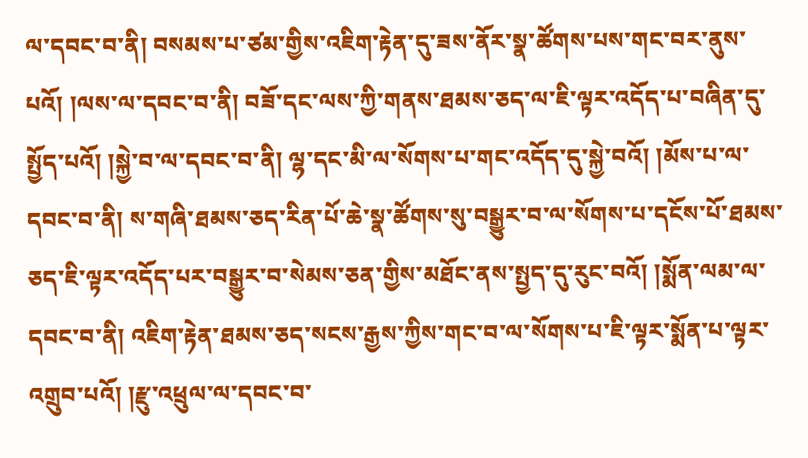ལ་དབང་བ་ནི། བསམས་པ་ཙམ་གྱིས་འཇིག་རྟེན་དུ་ཟས་ནོར་སྣ་ཚོགས་པས་གང་བར་ནུས་པའོ། །ལས་ལ་དབང་བ་ནི། བཟོ་དང་ལས་ཀྱི་གནས་ཐམས་ཅད་ལ་ཇི་ལྟར་འདོད་པ་བཞིན་དུ་སྤྱོད་པའོ། །སྐྱེ་བ་ལ་དབང་བ་ནི། ལྷ་དང་མི་ལ་སོགས་པ་གང་འདོད་དུ་སྐྱེ་བའོ། །མོས་པ་ལ་དབང་བ་ནི། ས་གཞི་ཐམས་ཅད་རིན་པོ་ཆེ་སྣ་ཚོགས་སུ་བསྒྱུར་བ་ལ་སོགས་པ་དངོས་པོ་ཐམས་ཅད་ཇི་ལྟར་འདོད་པར་བསྒྱུར་བ་སེམས་ཅན་གྱིས་མཐོང་ནས་སྤྱད་དུ་རུང་བའོ། །སྨོན་ལམ་ལ་དབང་བ་ནི། འཇིག་རྟེན་ཐམས་ཅད་སངས་རྒྱས་ཀྱིས་གང་བ་ལ་སོགས་པ་ཇི་ལྟར་སྨོན་པ་ལྟར་འགྲུབ་པའོ། །རྫུ་འཕྲུལ་ལ་དབང་བ་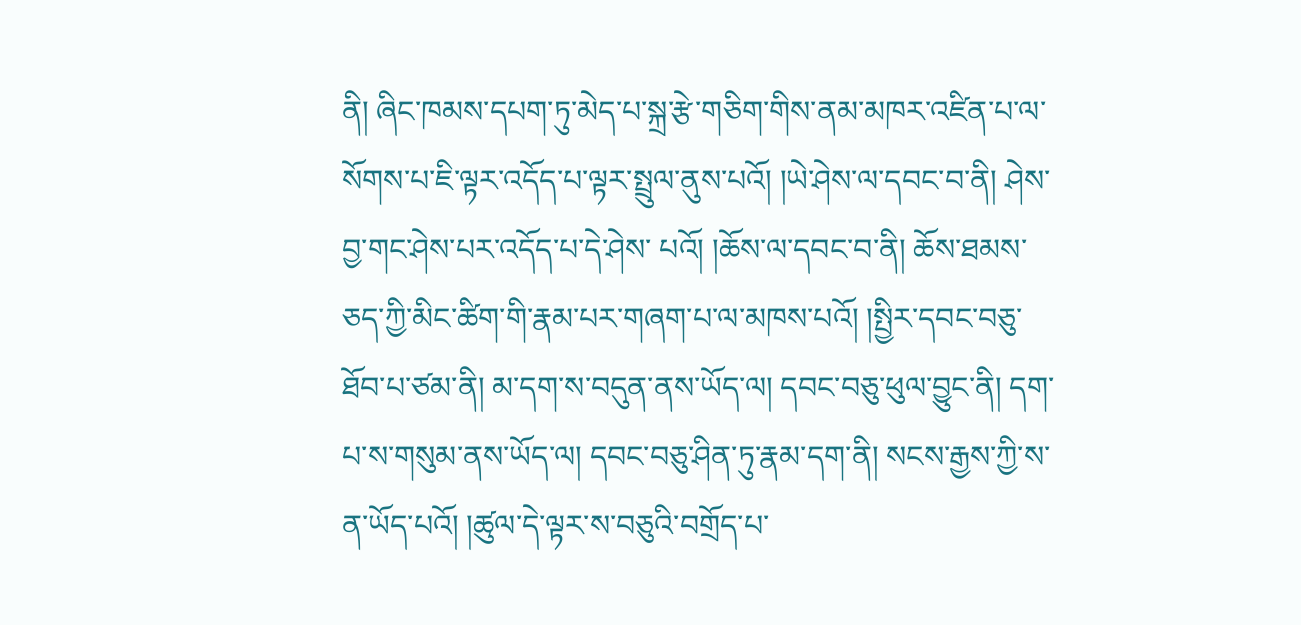ནི། ཞིང་ཁམས་དཔག་ཏུ་མེད་པ་སྐྲ་རྩེ་གཅིག་གིས་ནམ་མཁར་འཛིན་པ་ལ་སོགས་པ་ཇི་ལྟར་འདོད་པ་ལྟར་སྤྲུལ་ནུས་པའོ། །ཡེ་ཤེས་ལ་དབང་བ་ནི། ཤེས་བྱ་གང་ཤེས་པར་འདོད་པ་དེ་ཤེས་ པའོ། །ཆོས་ལ་དབང་བ་ནི། ཆོས་ཐམས་ཅད་ཀྱི་མིང་ཚིག་གི་རྣམ་པར་གཞག་པ་ལ་མཁས་པའོ། །སྤྱིར་དབང་བཅུ་ཐོབ་པ་ཙམ་ནི། མ་དག་ས་བདུན་ནས་ཡོད་ལ། དབང་བཅུ་ཕུལ་བྱུང་ནི། དག་པ་ས་གསུམ་ནས་ཡོད་ལ། དབང་བཅུ་ཤིན་ཏུ་རྣམ་དག་ནི། སངས་རྒྱས་ཀྱི་ས་ན་ཡོད་པའོ། །ཚུལ་དེ་ལྟར་ས་བཅུའི་བགྲོད་པ་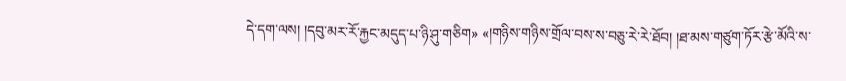དེ་དག་ལས། །དབུ་མར་རོ་རྐྱང་མདུད་པ་ཉི་ཤུ་གཅིག» «།གཉིས་གཉིས་གྲོལ་བས་ས་བཅུ་རེ་རེ་ཐོབ། །ཐ་མས་གཙུག་ཏོར་རྩེ་མོའི་ས་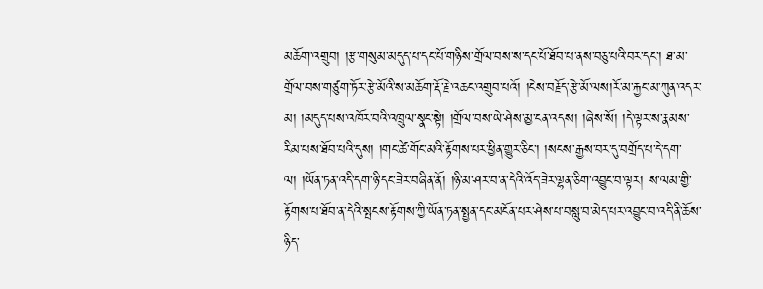མཆོག་འགྲུབ། །རྩ་གསུམ་མདུད་པ་དང་པོ་གཉིས་གྲོལ་བས་ས་དང་པོ་ཐོབ་པ་ནས་བཅུ་པའི་བར་དང་། ཐ་མ་གྲོལ་བས་གཙུག་ཏོར་རྩེ་མོའི་ས་མཆོག་རྡོ་རྗེ་འཆང་འགྲུབ་པའོ། །ངེས་བརྗོད་རྩེ་མོ་ལས།རོ་མ་རྐྱང་མ་ཀུན་འདར་མ། །མདུད་པས་འཁོར་བའི་འཁྲུལ་སྣང་སྟེ། །གྲོལ་བས་ཡེ་ཤེས་མྱ་ངན་འདས། །ཞེས་སོ། །དེ་ལྟར་ས་རྣམས་རིམ་པས་ཐོབ་པའི་དུས། །གང་ཚེ་གོང་མའི་རྟོགས་པར་ཕྱིན་གྱུར་ཅིང་། །སངས་རྒྱས་བར་དུ་བགྲོད་པ་དེ་དག་ལ། །ཡོན་ཏན་འདི་དག་ཉི་དང་ཟེར་བཞིན་ནོ། །ཉི་མ་ཤར་བ་ན་དེའི་འོད་ཟེར་ལྷན་ཅིག་འབྱུང་བ་ལྟར། ས་ལམ་གྱི་རྟོགས་པ་ཐོབ་ན་དེའི་སྤངས་རྟོགས་ཀྱི་ཡོན་ཏན་སྤྱན་དང་མངོན་པར་ཤེས་པ་བསླུ་བ་མེད་པར་འབྱུང་བ་འདི་ནི་ཆོས་ཉིད་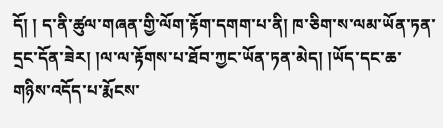དོ། ། ད་ནི་ཚུལ་གཞན་གྱི་ལོག་རྟོག་དགག་པ་ནི། ཁ་ཅིག་ས་ལམ་ཡོན་ཏན་དྲང་དོན་ཟེར། །ལ་ལ་རྟོགས་པ་ཐོབ་ཀྱང་ཡོན་ཏན་མེད། །ཡོད་དང་ཆ་གཉིས་འདོད་པ་རྨོངས་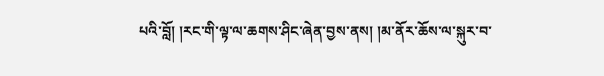པའི་བློ། །རང་གི་ལྟ་ལ་ཆགས་ཤིང་ཞེན་བྱས་ནས། །མ་ནོར་ཆོས་ལ་སྐུར་བ་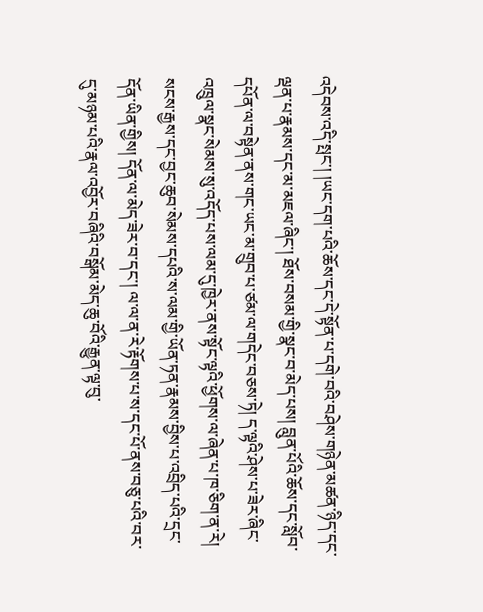འདེབས་འདི་སྤང་། །ཡང་དག་པའི་ཆོས་དང་དེ་སྟོན་པ་དགེ་བའི་བཤེས་གཉེན་མཚན་ཉིད་དང་ལྡན་པ་རྣམས་དང་མ་མཇལ་ཞིང་། ཐོས་བསམ་གྱི་སྣང་བ་མེད་པས། བླུན་པོའི་ཆོས་དང་སློབ་དཔོན་ལ་བསྟེན་ནས་གང་ཡང་མ་གྲུབ་པ་ཙམ་ལ་གདེང་བཅས་ཏེ། ད་ལྟའི་ཤེས་པ་ཟེར་ཞིང་འཁྲུལ་སྣང་སེམས་སུ་འདོད་པས་ལམ་དུ་ཁྱེར་ནས་སྟོང་ལྟའི་ཕྱོགས་ལ་ཞེན་པ་ཁ་ཅིག་ན་རེ། སངས་རྒྱས་དང་བྱང་ཆུབ་སེམས་དཔའི་ས་ལམ་གྱི་ཡོན་ཏན་རྣམས་བྱིས་པ་འབྲིད་པའི་དྲང་དོན་ཡིན་གྱིས། དོན་ལ་མེད་ཟེར་བ་དང་། ལ་ལ་ན་རེ་རྟོགས་པ་ས་དང་པོ་ནས་བཅུ་པའི་བར་དུ་མཉམ་པའི་རྣལ་འབྱོར་བཞིའི་བསྒོམ་མེད་ཆུ་བོའི་རྒྱུན་ལྟ་བུ་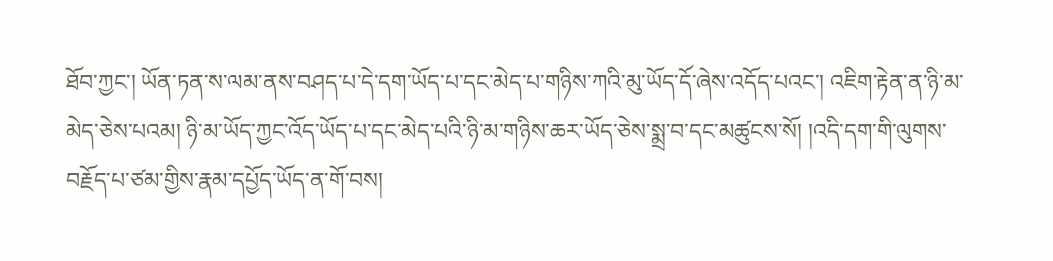ཐོབ་ཀྱང་། ཡོན་ཏན་ས་ལམ་ནས་བཤད་པ་དེ་དག་ཡོད་པ་དང་མེད་པ་གཉིས་ཀའི་མུ་ཡོད་དོ་ཞེས་འདོད་པའང་། འཇིག་རྟེན་ན་ཉི་མ་མེད་ཅེས་པའམ། ཉི་མ་ཡོད་ཀྱང་འོད་ཡོད་པ་དང་མེད་པའི་ཉི་མ་གཉིས་ཆར་ཡོད་ཅེས་སྨྲ་བ་དང་མཚུངས་སོ། །འདི་དག་གི་ལུགས་བརྗོད་པ་ཙམ་གྱིས་རྣམ་དཔྱོད་ཡོད་ན་གོ་བས།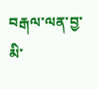བརྒལ་ལན་བྱ་མི་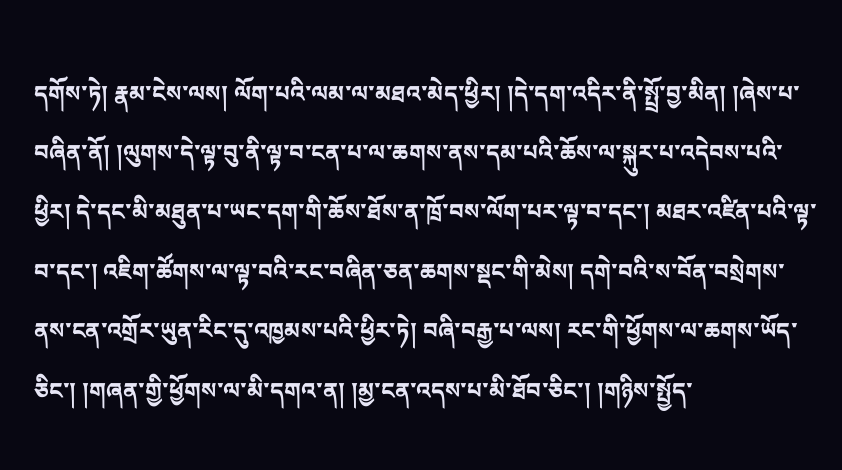དགོས་ཏེ། རྣམ་ངེས་ལས། ལོག་པའི་ལམ་ལ་མཐའ་མེད་ཕྱིར། །དེ་དག་འདིར་ནི་སྤྲོ་བྱ་མིན། །ཞེས་པ་བཞིན་ནོ། །ལུགས་དེ་ལྟ་བུ་ནི་ལྟ་བ་ངན་པ་ལ་ཆགས་ནས་དམ་པའི་ཆོས་ལ་སྐུར་པ་འདེབས་པའི་ཕྱིར། དེ་དང་མི་མཐུན་པ་ཡང་དག་གི་ཆོས་ཐོས་ན་ཁྲོ་བས་ལོག་པར་ལྟ་བ་དང་། མཐར་འཛིན་པའི་ལྟ་བ་དང་། འཇིག་ཚོགས་ལ་ལྟ་བའི་རང་བཞིན་ཅན་ཆགས་སྡང་གི་མེས། དགེ་བའི་ས་བོན་བསྲེགས་ནས་ངན་འགྲོར་ཡུན་རིང་དུ་འཁྱམས་པའི་ཕྱིར་ཏེ། བཞི་བརྒྱ་པ་ལས། རང་གི་ཕྱོགས་ལ་ཆགས་ཡོད་ཅིང་། །གཞན་གྱི་ཕྱོགས་ལ་མི་དགའ་ན། །མྱ་ངན་འདས་པ་མི་ཐོབ་ཅིང་། །གཉིས་སྤྱོད་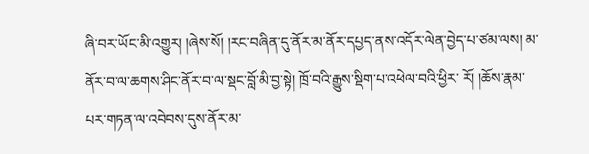ཞི་བར་ཡོང་མི་འགྱུར། །ཞེས་སོ། །རང་བཞིན་དུ་ནོར་མ་ནོར་དཔྱད་ནས་འདོར་ལེན་བྱེད་པ་ཙམ་ལས། མ་ནོར་བ་ལ་ཆགས་ཤིང་ནོར་བ་ལ་སྡང་བློ་མི་བྱ་སྟེ། ཁྲོ་བའི་རྒྱུས་སྡིག་པ་འཕེལ་བའི་ཕྱིར་ རོ། །ཆོས་རྣམ་པར་གཏན་ལ་འབེབས་དུས་ནོར་མ་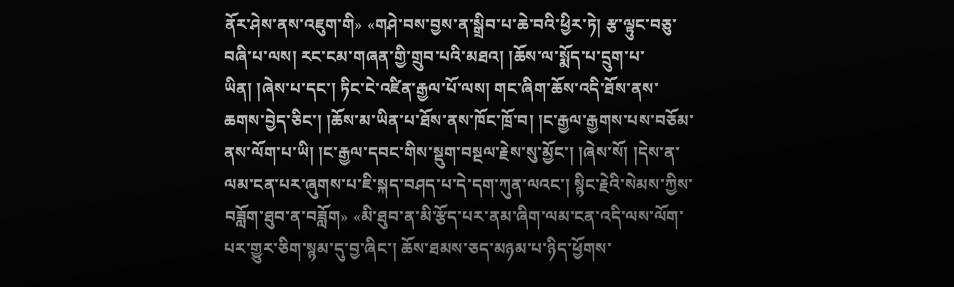ནོར་ཤེས་ནས་འཇུག་གི» «གཤེ་བས་བྱས་ན་སྒྲིབ་པ་ཆེ་བའི་ཕྱིར་ཏེ། རྩ་ལྟུང་བཅུ་བཞི་པ་ལས། རང་ངམ་གཞན་གྱི་གྲུབ་པའི་མཐའ། །ཆོས་ལ་སྨོད་པ་དྲུག་པ་ཡིན། །ཞེས་པ་དང་། ཏིང་ངེ་འཛིན་རྒྱལ་པོ་ལས། གང་ཞིག་ཆོས་འདི་ཐོས་ནས་ཆགས་བྱེད་ཅིང་། །ཆོས་མ་ཡིན་པ་ཐོས་ནས་ཁོང་ཁྲོ་བ། །ང་རྒྱལ་རྒྱགས་པས་བཅོམ་ནས་ལོག་པ་ཡི། །ང་རྒྱལ་དབང་གིས་སྡུག་བསྔལ་རྗེས་སུ་མྱོང་། །ཞེས་སོ། །དེས་ན་ལམ་ངན་པར་ཞུགས་པ་ཇི་སྐད་བཤད་པ་དེ་དག་ཀུན་ལའང་། སྙིང་རྗེའི་སེམས་ཀྱིས་བཟློག་ཐུབ་ན་བཟློག» «མི་ཐུབ་ན་མི་རྩོད་པར་ནམ་ཞིག་ལམ་ངན་འདི་ལས་ལོག་པར་གྱུར་ཅིག་སྙམ་དུ་བྱ་ཞིང་། ཆོས་ཐམས་ཅད་མཉམ་པ་ཉིད་ཕྱོགས་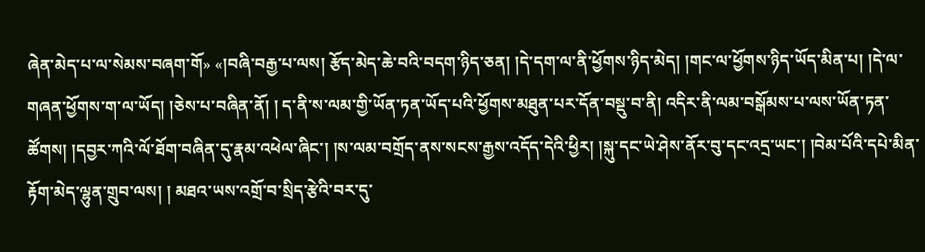ཞེན་མེད་པ་ལ་སེམས་བཞག་གོ» «།བཞི་བརྒྱ་པ་ལས། རྩོད་མེད་ཆེ་བའི་བདག་ཉིད་ཅན། །དེ་དག་ལ་ནི་ཕྱོགས་ཉིད་མེད། །གང་ལ་ཕྱོགས་ཉིད་ཡོད་མིན་པ། །དེ་ལ་གཞན་ཕྱོགས་ག་ལ་ཡོད། །ཅེས་པ་བཞིན་ནོ། ། ད་ནི་ས་ལམ་གྱི་ཡོན་ཏན་ཡོད་པའི་ཕྱོགས་མཐུན་པར་དོན་བསྡུ་བ་ནི། འདིར་ནི་ལམ་བསྒོམས་པ་ལས་ཡོན་ཏན་ཚོགས། །དབྱར་ཀའི་ལོ་ཐོག་བཞིན་དུ་རྣམ་འཕེལ་ཞིང་། །ས་ལམ་བགྲོད་ནས་སངས་རྒྱས་འདོད་དེའི་ཕྱིར། །སྐུ་དང་ཡེ་ཤེས་ནོར་བུ་དང་འདྲ་ཡང་། །བེམ་པོའི་དཔེ་མིན་རྟོག་མེད་ལྷུན་གྲུབ་ལས། ། མཐའ་ཡས་འགྲོ་བ་སྲིད་རྩེའི་བར་དུ་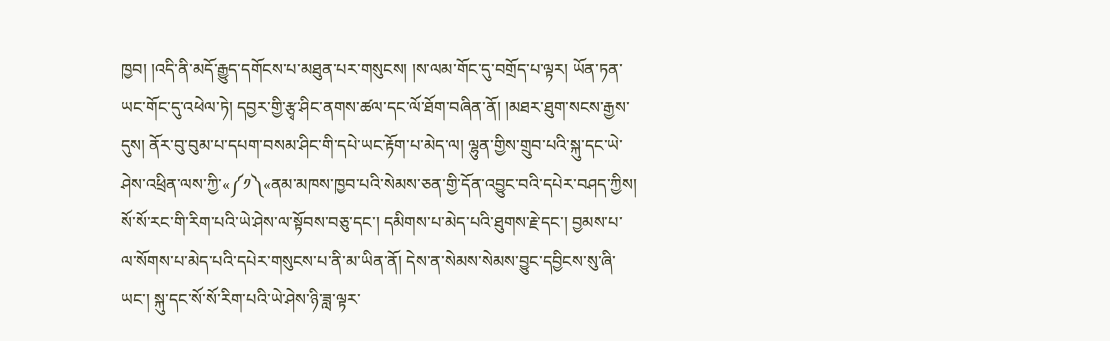ཁྱབ། །འདི་ནི་མདོ་རྒྱུད་དགོངས་པ་མཐུན་པར་གསུངས། །ས་ལམ་གོང་དུ་བགྲོད་པ་ལྟར། ཡོན་ཏན་ཡང་གོང་དུ་འཕེལ་ཏེ། དབྱར་གྱི་རྩྭ་ཤིང་ནགས་ཚལ་དང་ལོ་ཐོག་བཞིན་ནོ། །མཐར་ཐུག་སངས་རྒྱས་དུས། ནོར་བུ་བུམ་པ་དཔག་བསམ་ཤིང་གི་དཔེ་ཡང་རྟོག་པ་མེད་ལ། ལྷུན་གྱིས་གྲུབ་པའི་སྐུ་དང་ཡེ་ཤེས་འཕྲིན་ལས་ཀྱི་«༼༡༽«ནམ་མཁས་ཁྱབ་པའི་སེམས་ཅན་གྱི་དོན་འབྱུང་བའི་དཔེར་བཤད་ཀྱིས། སོ་སོ་རང་གི་རིག་པའི་ཡེ་ཤེས་ལ་སྟོབས་བཅུ་དང་། དམིགས་པ་མེད་པའི་ཐུགས་རྗེ་དང་། བྱམས་པ་ལ་སོགས་པ་མེད་པའི་དཔེར་གསུངས་པ་ནི་མ་ཡིན་ནོ། དེས་ན་སེམས་སེམས་བྱུང་དབྱིངས་སུ་ཞི་ཡང་། སྐུ་དང་སོ་སོ་རིག་པའི་ཡེ་ཤེས་ཉི་ཟླ་ལྟར་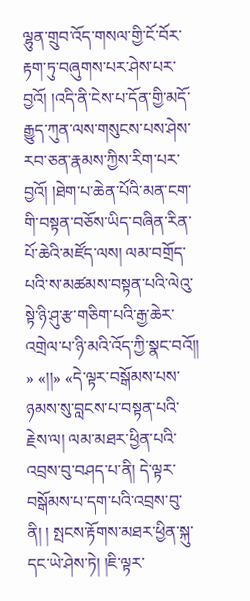ལྷུན་གྲུབ་འོད་གསལ་གྱི་ངོ་བོར་རྟག་ཏུ་བཞུགས་པར་ཤེས་པར་བྱའོ། །འདི་ནི་ངེས་པ་དོན་གྱི་མདོ་རྒྱུད་ཀུན་ལས་གསུངས་པས་ཤེས་རབ་ཅན་རྣམས་ཀྱིས་རིག་པར་བྱའོ། །ཐེག་པ་ཆེན་པོའི་མན་ངག་གི་བསྟན་བཅོས་ཡིད་བཞིན་རིན་པོ་ཆེའི་མཛོད་ལས། ལམ་བགྲོད་པའི་ས་མཚམས་བསྟན་པའི་ལེའུ་སྟེ་ཉི་ཤུ་རྩ་གཅིག་པའི་རྒྱ་ཆེར་འགྲེལ་པ་ཉི་མའི་འོད་ཀྱི་སྣང་བའོ།། » «།།» «དེ་ལྟར་བསྒོམས་པས་ཉམས་སུ་བླངས་པ་བསྟན་པའི་རྗེས་ལ། ལམ་མཐར་ཕྱིན་པའི་འབྲས་བུ་བཤད་པ་ནི། དེ་ལྟར་བསྒོམས་པ་དག་པའི་འབྲས་བུ་ནི། ། སྤངས་རྟོགས་མཐར་ཕྱིན་སྐུ་དང་ཡེ་ཤེས་ཏེ། །ཇི་ལྟར་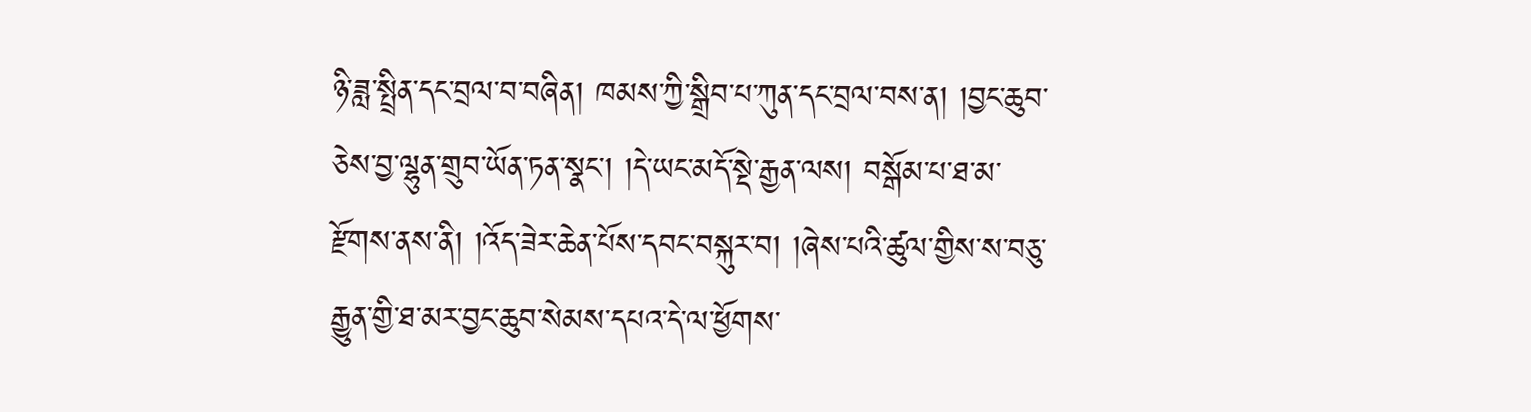ཉི་ཟླ་སྤྲིན་དང་བྲལ་བ་བཞིན། ཁམས་ཀྱི་སྒྲིབ་པ་ཀུན་དང་བྲལ་བས་ན། །བྱང་ཆུབ་ཅེས་བྱ་ལྷུན་གྲུབ་ཡོན་ཏན་སྣང་། །དེ་ཡང་མདོ་སྡེ་རྒྱན་ལས། བསྒོམ་པ་ཐ་མ་རྫོགས་ནས་ནི། །འོད་ཟེར་ཆེན་པོས་དབང་བསྐུར་བ། །ཞེས་པའི་ཚུལ་གྱིས་ས་བཅུ་རྒྱུན་གྱི་ཐ་མར་བྱང་ཆུབ་སེམས་དཔའ་དེ་ལ་ཕྱོགས་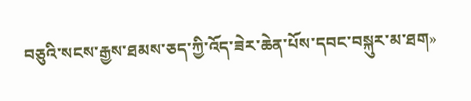བཅུའི་སངས་རྒྱས་ཐམས་ཅད་ཀྱི་འོད་ཟེར་ཆེན་པོས་དབང་བསྐུར་མ་ཐག»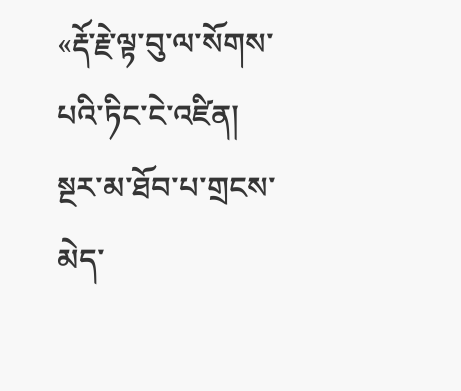«རྡོ་རྗེ་ལྟ་བུ་ལ་སོགས་པའི་ཏིང་ངེ་འཛིན། སྔར་མ་ཐོབ་པ་གྲངས་མེད་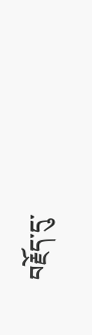བརྗོད་དུ་